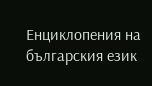Енциклопения на българския език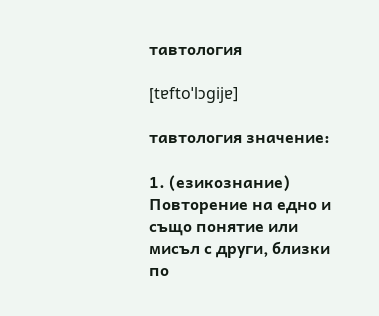тавтология

[tɐftoˈlɔgijɐ]

тавтология значение:

1. (езикознание) Повторение на едно и също понятие или мисъл с други, близки по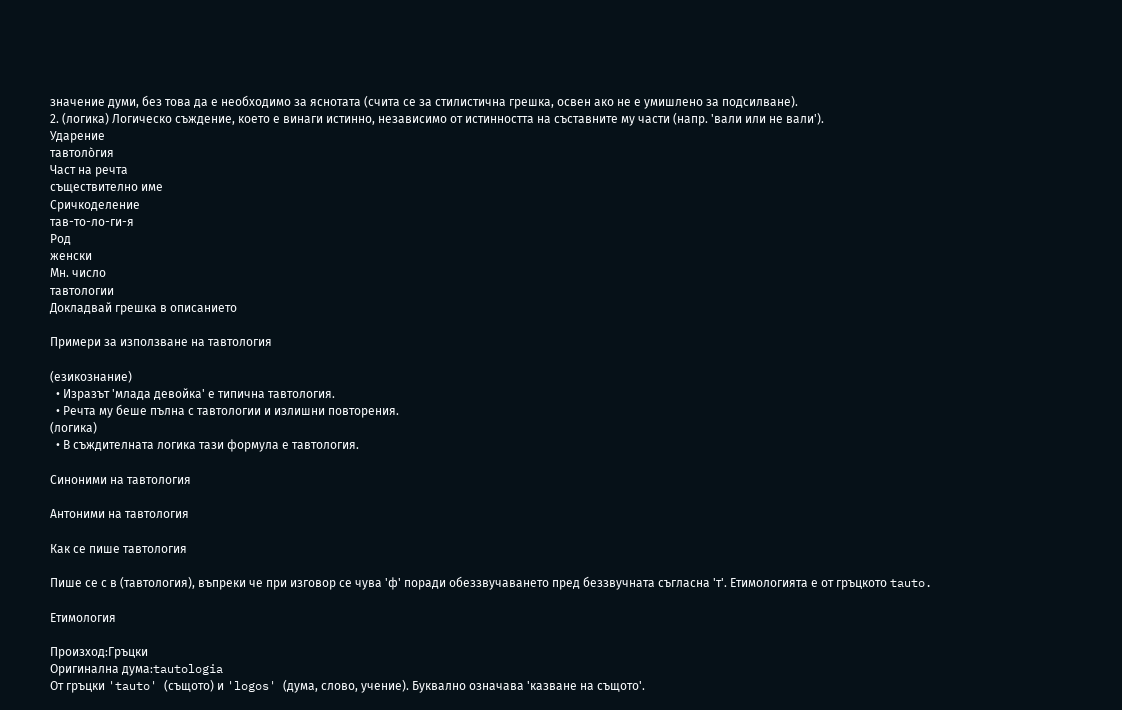значение думи, без това да е необходимо за яснотата (счита се за стилистична грешка, освен ако не е умишлено за подсилване).
2. (логика) Логическо съждение, което е винаги истинно, независимо от истинността на съставните му части (напр. 'вали или не вали').
Ударение
тавтоло̀гия
Част на речта
съществително име
Сричкоделение
тав-то-ло-ги-я
Род
женски
Мн. число
тавтологии
Докладвай грешка в описанието

Примери за използване на тавтология

(езикознание)
  • Изразът 'млада девойка' е типична тавтология.
  • Речта му беше пълна с тавтологии и излишни повторения.
(логика)
  • В съждителната логика тази формула е тавтология.

Синоними на тавтология

Антоними на тавтология

Как се пише тавтология

Пише се с в (тавтология), въпреки че при изговор се чува 'ф' поради обеззвучаването пред беззвучната съгласна 'т'. Етимологията е от гръцкото tauto.

Етимология

Произход:Гръцки
Оригинална дума:tautologia
От гръцки 'tauto' (същото) и 'logos' (дума, слово, учение). Буквално означава 'казване на същото'.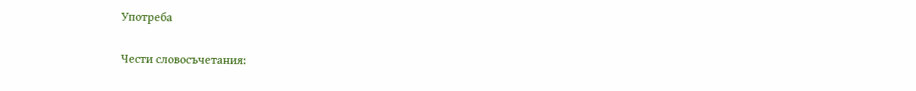Употреба

Чести словосъчетания: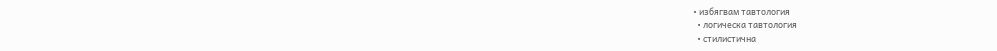• избягвам тавтология
  • логическа тавтология
  • стилистична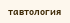тавтология